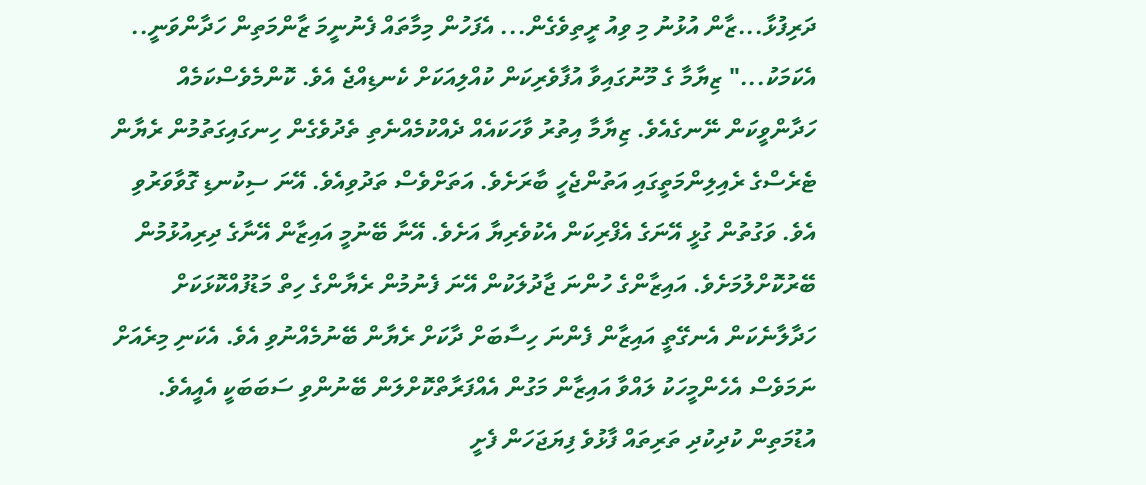ދަރިފުޅާ...ޒާން އުޅުނު މި ވިއު ރީތިވެގެން... އެފަހުން މިމާތައް ފެނުނީމަ ޒާންމަތިން ހަދާންވަނީ.. އެކަމަކު..." ޒިޔާމާ ގެ މޫނުގައިވާ އުފާވެރިކަން ކުއްލިއަކަށް ކެނޑިއްޖެ އެވެ. ކޮންމެވެސްކަމެއް ހަދާންވީކަން ނޭނގެއެވެ. ޒިޔާމާ އިތުރު ވާހަކައެއް ދެއްކުމެއްނެތި ތެދުވެގެން ހިނގައިގަތުމުން ރެޔާން ޓެރެސްގެ ރެއިލިންމަތީގައި އަތުންޖެހީ ބާރަށެވެ. އަތަށްވެސް ތަދުވިއެވެ. އޭނަ ސިކުނޑި ގޮވާވަރުވި އެވެ. ވަގުތުން ގުޅީ އޭނަގެ އެފްރިކަން އެކުވެރިޔާ އަށެވެ. އޭނާ ބޭނުމީ އައިޒާން އޭނާގެ ދިރިއުޅުމުން ބޭރުކޮށްލުމަށެވެ. އައިޒާންގެ ހުންނަ ޖާދުލަކުން އޭނަ ފެނުމުން ރެޔާންގެ ހިތް މަޑުފުއްކޮޅަކަށް ހަދާލާނެކަން އެނގޭތީ އައިޒާން ފެންނަ ހިސާބަށް ދާކަށް ރެޔާން ބޭނުމެއްނުވި އެވެ. އެކަނި މިރެއަށް ނަމަވެސް އެހެންމީހަކު ލައްވާ އައިޒާން މަގުން އެއްފަރާތްކޮށްލަން ބޭނުންވި ސަބަބަކީ އެއީއެވެ.
އުޑުމަތިން ކުދިކުދި ތަރިތައް ފާޅުވެ ފިޔަޖަހަން ފެށީ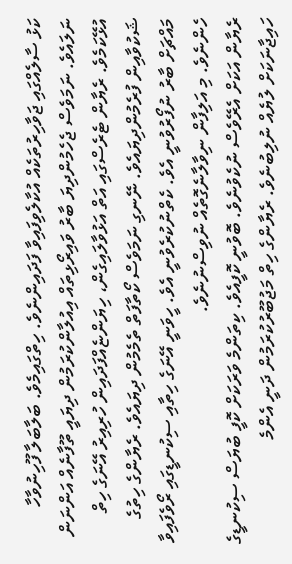ކަޅު ސާލެއްގައި ޖަވާހިރުތަކެއް އުކާލެވިފައިވާ ފަދައިންނެވެ. ހިތްގައިމެވެ. ބަލާބަލާ ފޫހިނުވާހާ ނަލައެވެ. ނަމަވެސް ޖެހެމުންދިޔަ ބާރު ވައިރޯޅިތައް އިއުލާންކުރަމުން ދިޔައީ ތޫފާނެއް އަންނަން އުޅޭކަމެވެ. ރެޔާން ޓެރެސްގައި އަތް އަޅުވާލައިގެން، ހިޔަންޏެއްފަދައިން ހުރިއިރު އޭނަގެ ހިތް ޝަކުވާއިން ފުރެމުންދިޔައެވެ. ނޭނގި ނަމަވެސް ކޯތާފަތް ތެމެމުން ދިޔައެވެ. ރެޔާންގެ ހިތުގެ މައްޗަށް ބާރު ނުފޯރުވުނީ އެވެ. ކެތްނުކުރެވުނީ އެވެ. ހީވަނީ އޭނަގެ ހިތާއި ސިކުނޑީގައި ރޯވެފައިވާ ހެންނެވެ. މި އަލިފާން ނިވާލާނެގޮތެއް ނުވިސްނުނެވެ.
ރެޔާން އަކަށް އެރޭވެސް ނުކެވުނެވެ. ބޮވުނީ ކޮފީއެވެ. ކިތަންމެ ވަރަކަށް ކޮފީ ބުޔަސް ސިކުނޑީގެ ހައިޖާނަކަށް ލުޔެއް ނުލިބުނެވެ. ރެޔާންގެ ހިތް މަޖުބޫރުކުރަމުން ދަނީ އެންމެ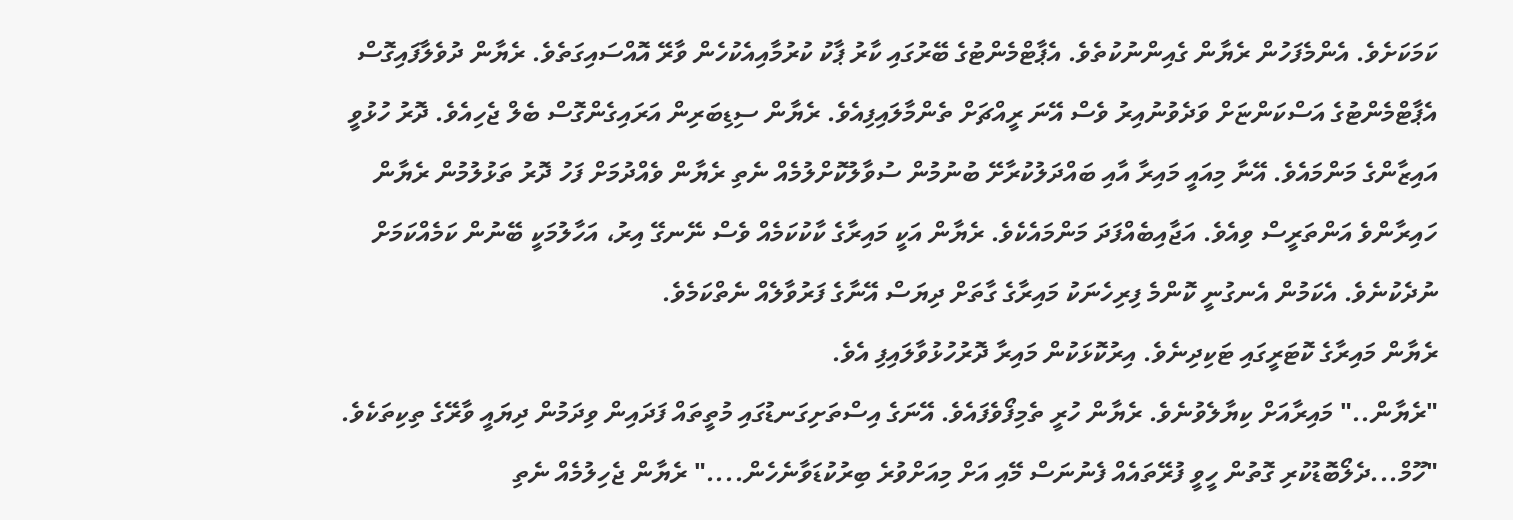ކަމަކަށެވެ. އެންމެފަހުން ރެޔާން ގެއިންނުކުތެވެ. އެޕާޓްމެންޓުގެ ބޭރުގައި ކާރު ޕާކު ކުރުމާއިއެކުހެން ވާރޭ އޮއްސައިގަތެވެ. ރެޔާން ދުވެލާފައިގޮސް އެޕާޓްމެންޓުގެ އަސްކަންޏަށް ވަދެވުނުއިރު ވެސް އޭނަ ރީއްޗަށް ތެންމާލައިފިއެވެ. ރެޔާން ސިޑިބަރިން އަރައިގެންގޮސް ބެލް ޖެހިއެވެ. ދޮރު ހުޅުވީ އައިޒާންގެ މަންމައެވެ. އޭނާ މިއައީ މައިރާ އާއި ބައްދަލުކުރާށޭ ބުނުމުން ސުވާލުކޮށްލުމެއް ނެތި ރެޔާން ވެއްދުމަށް ފަހު ދޮރު ތަޅުލުމުން ރެޔާން ހައިރާންވެ އަންތަރީސް ވިއެވެ. އަޖާއިބެއްފަދަ މަންމައެކެވެ. ރެޔާން އަކީ މައިރާގެ ކާކުކަމެއް ވެސް ނޭނގޭ އިރު، އަހާލުމަކީ ބޭނުން ކަމެއްކަމަށް ނުދެކުނެވެ. އެކަމުން އެނގުނީ ކޮންމެ ފިރިހެނަކު މައިރާގެ ގާތަށް ދިޔަސް އޭނާގެ ފަރުވާލެއް ނެތްކަމެވެ.
ރެޔާން މައިރާގެ ކޮޓަރީގައި ޓަކިދިނެވެ. އިރުކޮޅަކުން މައިރާ ދޮރުހުޅުވާލައިފި އެވެ.
"ރެޔާން.." މައިރާއަށް ކިޔާލެވުނެވެ. ރެޔާން ހުރީ ތެމިފޯވެފައެވެ. އޭނަގެ އިސްތަށިގަނޑުގައި މުތީތައް ފަދައިން ވިދަމުން ދިޔައީ ވާރޭގެ ތިކިތަކެވެ.
"ހޫމް...ދެލޯބޮޑުކުރި ގޮތުން ހީވީ ފުރޭތައެއް ފެނުނަސް މޭއި އަށް މިއަށްވުރެ ބިރުކުޑަވާނެހެން...." ރެޔާން ޖެހިލުމެއް ނެތި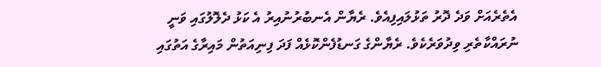އެތެރެއަށް ވަދެ ދޮރު ތަޅުލައިފިއެވެ. ރެޔާން އެނބުރުނުއިރު އެ ކަޅު ދެލޮލުގައި ވަނީ ނުރައްކާތެރި ވިދުވަރެކެވެ. ރެޔާންގެ ގަނޑުފެންކޮޅެއް ފަދަ ފިނިއަތުން މައިރާގެ އަތުގައި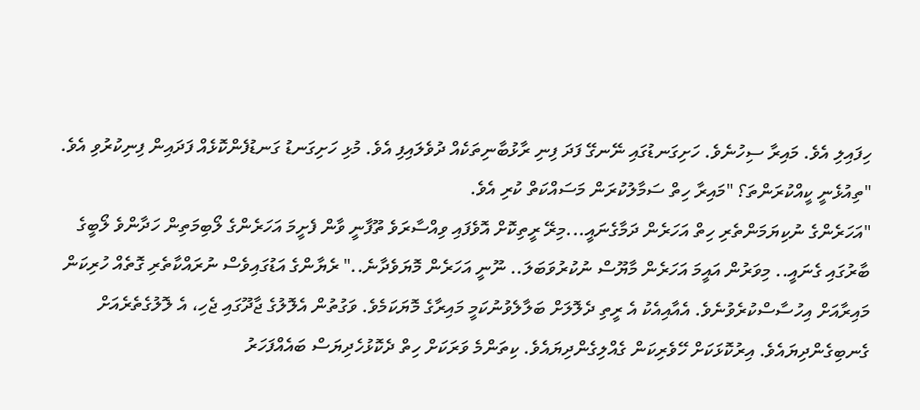ހިފައިލި އެވެ. މައިރާ ސިހުނެވެ. ހަށިގަނޑުގައި ނޭނގޭ ފަދަ ފިނި ރާޅުބާނިތަކެއް ދުވެލައިފި އެވެ. މުޅި ހަށިގަނޑު ގަނޑުފެންކޮޅެއް ފަދައިން ފިނިކުރުވި އެވެ.
"ތިއުޅެނީ ކީއްކުރަންތަ؟ "މައިރާ ހިތް ސަމާލުކުރަން މަސައްކަތް ކުރި އެވެ.
"އަހަރެންގެ ނުކިޔަމަންތެރި ހިތް އަހަރެން ދަމާގެނައީ...މިރޭ ރީތިކޮށް އޮވެފައި ވިއްސާރަވެ ތޫފާނީ ވާން ފެށީމަ އަހަރެންގެ ލޯބިމަތިން ހަދާންވެ ލޯބީގެ ބާރުގައި ގެނައީ.. މިވަރުން އައީމަ އަހަރެން މާޔޫސް ނުކުރުވަބަލަ.. ނޫނީ އަހަރެން މޮޔަވެދާނެ.." ރެޔާންގެ އަޑުގައިވެސް ނުރައްކާތެރި ގޮތެއް ހުރިކަން މައިރާއަށް އިހުސާސްކުރެވުނެވެ. އެއާއިއެކު އެ ރީތި ދެލޮލަށް ބަލާލެވުނުކަމީ މައިރާގެ މޮޔަކަމެވެ. ވަގުތުން އެލޮލުގެ ޖާދޫގައި ޖެހި، އެ ލޮލުގެތެރެއަށް ގެނބިގެންދިޔައެވެ. އިރުކޮޅަކަށް ހޭވެރިކަން ގެއްލިގެންދިޔައެވެ. ކިތަންމެ ވަރަކަށް ހިތް ދެކޮޅުހެދިޔަސް ބައެއްފަހަރު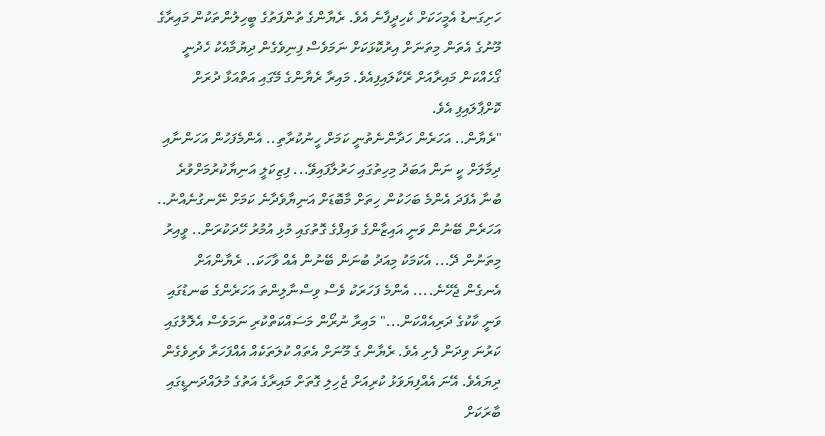ހަށިގަނޑު އެމީހަކަށް ކެހިދީފާނެ އެވެ. ރެޔާންގެ ތުންފަތުގެ ބީހިލުންތަކުން މައިރާގެ މޫނުގެ އެތަން މިތަނަށް އިރުކޮޅަކަށް ނަމަވެސް ފިނިވެގެން ދިޔުމާއެކު ހެދުނީ ގޯހެއްކަން މައިރާއަށް ރޭކާލައިފިއެވެ. މައިރާ ރެޔާންގެ މޭގައި އަތްއަޅާ ދުރަށް ކޮށްޕާލައިފި އެވެ.
"ރެޔާން.. އަހަރެން ހަދާންނެތުނީ ކަމަށް ހީނުކުރާތި.. އެންމެފަހުން އަހަންނާއި ދިމާލަށް ކީ ނަން އަބަދު މިހިތުގައި ހަރުލާފައިވޭ... ފިޒިކަލީ އަނިޔާކުރުމަށްވުރެ ބުނާ އެފަދަ އެންމެ ބަހަކުން ހިތަށް މާބޮޑަށް އަނިޔާވެދާނެ ކަމަށް ނޭނގުނެއްނު.. އަހަރެން ބޭނުން ވަނީ އައިޒާންގެ ވައިފްގެ ގޮތުގައި މުޅި އުމުރު ހޭދަކުރަން.. ވީއިރު މިތަނުން ދޭ... އެކަމަކު މިއަދު ބުނަން ބޭނުން އެއް ވާހަކަ.. ރެޔާންއަށް އެނގެން ޖެހޭނެ.... އެންމެ ފަހަރަކު ވެސް ވިސްނާލިންތަ އަހަރެންގެ ބަނޑުގައި ވަނީ ކާކުގެ ދަރިއެއްކަން..." މައިރާ ނުރޯން މަސައްކަތްކުރި ނަމަވެސް އެލޮލުގައި ކަރުނަ ވިދަން ފެށި އެވެ. ރެޔާން ގެ މޫނަށް އެތައް ކުލަތަކެއް އެއްފަހަރާ ވެރިވެގެން ދިޔައެވެ. އޭނަ އެއްފިޔަވަޅު ކުރިއަށް ޖެހިލި ގޮތަށް މައިރާގެ އަތުގެ މުލައްދަނޑީގައި ބާރަކަށް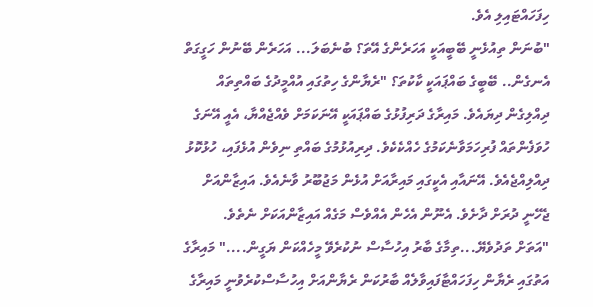ހިފަހައްޓައިލި އެވެ.
"ބުނަން ތިއުޅެނީ ބޭބީއަކީ އަހަރެންގެ އޭތަ؟ ބުނެބަލަ... އަހަރެން ބޭނުން ހަގީގަތް އެނގެން.. ބޭބީގެ ބައްޕައަކީ ކާކުތަ؟ "ރެޔާންގެ ހިތުގައި އުއްމީދުގެ ބައްތިތައް ދިއްލިގެން ދިޔައެވެ. މައިރާގެ ދަރިފުޅުގެ ބައްޕައަކީ އޭނަކަމަށް ވެއްޖެއްޔާ، އެއީ އޭނަގެ ހުވަފެންތައް ފުރިހަމަވާނެކަމުގެ ހެއްކެކެވެ. ދިރިއުޅުމުގެ ބައްތި ނިވެން އުޅެފައި، ހުޅުކޮޅު ދިއްލިއްޖެއެވެ. އޭނައާއި އެކީގައި މައިރާއަށް އުޅެން މަޖުބޫރު ވާނެއެވެ. އައިޒާންއަށް ޖެހޭނީ ދުރަށް ދާށެވެ. އެނޫން އެހެން އެއްވެސް މަގެއް އައިޒާންއަކަށް ނެތެވެ.
"އަތަށް ތަދުވެޔޭ...ތިމާގެ ބާރު އިހުސާސް ނުކުރެވޭ މީހެއްކަން ޔަގީން...." މައިރާގެ އަތުގައި ރެޔާން ހިފަހައްޓާފައިވާލެއް ބާރުކަން ރެޔާންއަށް އިހުސާސްކުރެވުނީ މައިރާގެ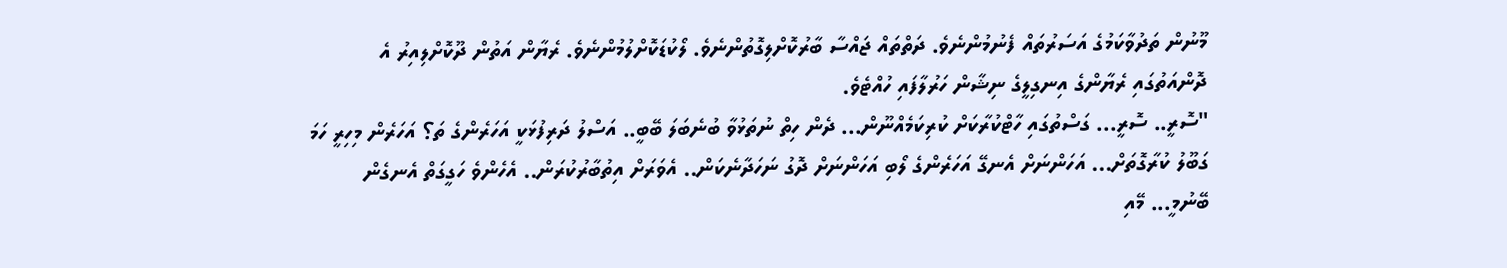މޫނުން ތަދުވާކަމުގެ އަސަރުތައް ފެނުމުންނެވެ. ދަތްތައް ޖައްސާ ބާރުކޮށްލިގޮތުންނެވެ. ލޯކުޑަކޮށްލުމުންނެވެ. ރެޔާން އަތުން ދޫކޮށްލިއިރު އެ ދޮންއަތުގައި ރެޔާންގެ އިނގިލީގެ ނިޝާން ހަރުލާފައި ހުއްޓެވެ.
"ސޮރީ.. ސޮރީ... ގަސްތުގައި ހާޓްކުރާކަށް ކުރިކަމެއްނޫން... ދެން ހިތް ނުތަޅުވާ ބުނެބަލަ ބޭބީ.. އަސްލު ދަރިފުޅަކީ އަހަރެންގެ ތަ؟ އަހަރެން މިހިރީ ހަމަ ގަބޫލު ކުރާގޮތަށް... އަހަންނަށް އެނގޭ އަހަރެންގެ ލޯބި އަހަންނަށް ދޮގު ނަހަދާނެކަން.. އެވަރަށް އިތުބާރުކުރަން.. އެހެންވެ ހަގީގަތް އެނގެން ބޭނުމީ... މޭއި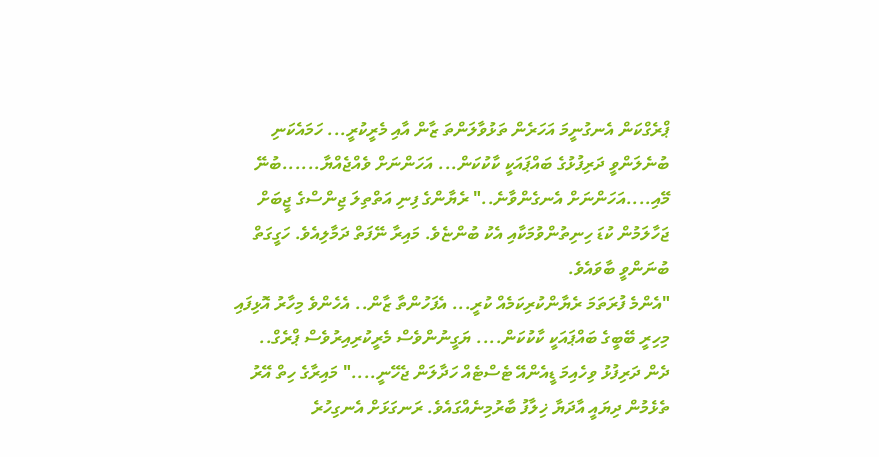ޕްރެގްކަން އެނގުނީމަ އަހަރެން ތަޅުވާލަންތަ ޒާން އާއި މެރީކުރީ... ހަމައެކަނި ބުނެލަންވީ ދަރިފުޅުގެ ބައްޕައަކީ ކާކުކަން... އަހަންނަށް ވެއްޖެއްޔާ......ބުނޭ މޭއި....އަހަންނަށް އެނގެންވާނެ.." ރެޔާންގެ ފިނި އަތްތިލަ ޖިންސްގެ ޖީބަށް ޖަހާލަމުން ކުޑަ ހިނިތުންވުމަކާއި އެކު ބުންޏެވެ. މައިރާ ނޭފަތް ދަމާލިއެވެ. ހަގީގަތް ބުނަންވީ ބާވައެވެ.
"އެންމެ ފުރަތަމަ ރެޔާންކުރިކަމެއް ކުރީ... އެފަހުންތާ ޒާން.. އެހެންވެ މިހާރު އޮޅިފައި މިހިރީ ބޭބީގެ ބައްޕައަކީ ކާކުކަން.... ޔަގީނުންވެސް މެރީކުރިއިރުވެސް ޕްރެގް.. ދެން ދަރިފުޅު ވިހެއިމަ ޑީއެންއޭ ޓެސްޓެއް ހަދާލަން ޖެހޭނީ...." މައިރާގެ ހިތް އޭރު ތެޅެމުން ދިޔައީ އާދަޔާ ޚިލާފު ބާރުމިނެއްގައެވެ. ރަނގަޅަށް އެނގިހުރެ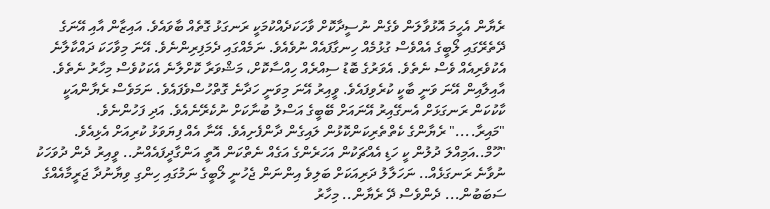ރެޔާން އެހީމަ އޮޅުވާލަން ވެގެން ނުސީދާކޮށް ވާހަކަދެއްކުމަކީ ރަނގަޅު ގޮތެއް ބާވައެވެ. އައިޒާން އާއި އޭނަގެ ދޭތެރޭގައި ލޯބީގެ އެއްވެސް ގުޅުމެއް ހިނގާފައެއް ނުވެއެވެ. ނަމެއްގައި ދެމަފިރިންނެވެ. އޭނަ މިވާހަކަ ދައްކާލާނެ އެކުވެރިއެއް ވެސް ނެތެވެ. އެވަރުގެ ބޮޑު ސިއްރެއް ހިއްސާކޮށް، މަޝްވަރާ ކޮށްލާނެ އެކަކުވެސް މިހާރު ނެތެވެ. އާއިލާއިން އޭނަ ވަނީ ބާކީ ކުރެވިފައެވެ. ވީއިރު އޭނަ މިވަނީ ހަދާނެ ގޮތްހުސްވެފައެވެ. ނަމަވެސް ރެޔާންއަކީ ކާކުކަން ރަނގަޅަށް އެނގޭއިރު އޭނައަށް ބޭބީގެ އަސްލު ބުނާކަށް ނުކެރޭނެއެވެ. އަދި ފަހުންނެވެ.
"މައިރާ...." ރެޔާންގެ ކެތްތެރިކަންކޮޅުން ލައިގެން ދާންފެށިއެވެ. އޭނާ އެއް ފިޔަވަޅު ކުރިއަށް އެޅިއެވެ.
"ހޫމް..އަމިއްލަ ދުލުން ކީ ހަޑި އެއްޗަކުން އަހަރެންގެ އަގެއް ނެތްކަން އޮތީ އަންގާދީފައެއްނު.. ވީއިރު ދެން ދުވަހަކު ނުވާނެ ރަނގަޅެއް.. ނަހަލާލު ދަރިއަކަށް ބަލިވެ އިންނަން ޖެހުނީ ލޯބީގެ ނަމުގައި ހިންގި ވިޔާނުދާ ޖަރީމާއެއްގެ ސަބަބުން... ދެންވެސް ދޭ ރެޔާން.. މިހާރު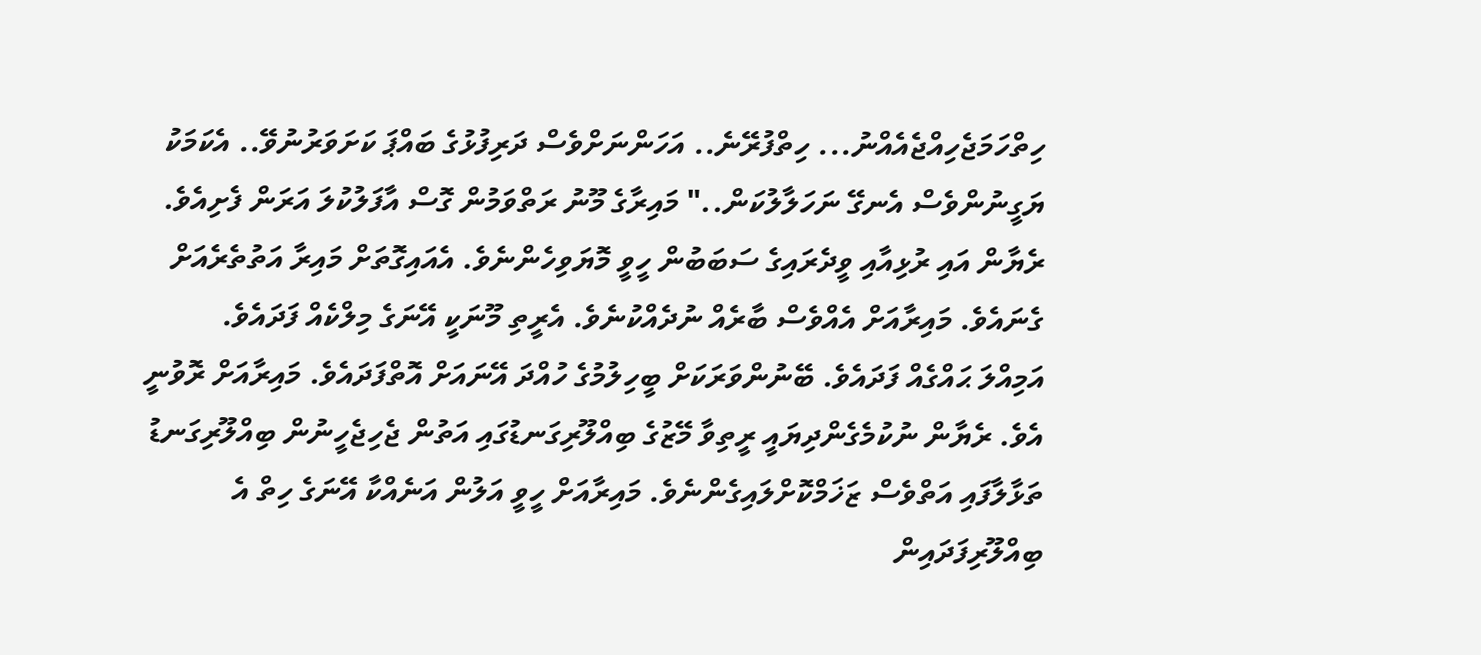ހިތްހަމަޖެހިއްޖެއެއްނު... ހިތްފުރޭނެ.. އަހަންނަށްވެސް ދަރިފުޅުގެ ބައްޕަ ކަށަވަރުނުވޭ.. އެކަމަކު ޔަގީނުންވެސް އެނގޭ ނަހަލާލުކަން.." މައިރާގެ މޫނު ރަތްވަމުން ގޮސް އާފަލުކުލަ އަރަން ފެށިއެވެ. ރެޔާން އައި ރުޅިއާއި ވީދެރައިގެ ސަބަބުން ހީވީ މޮޔަވިހެންނެވެ. އެއައިގޮތަށް މައިރާ އަތުތެރެއަށް ގެނައެވެ. މައިރާއަށް އެއްވެސް ބާރެއް ނުދެއްކުނެވެ. އެރީތި މޫނަކީ އޭނަގެ މިލްކެއް ފަދައެވެ.
އަމިއްލަ ޙައްގެއް ފަދައެވެ. ބޭނުންވަރަކަށް ބީހިލުމުގެ ހުއްދަ އޭނައަށް އޮތްފަދައެވެ. މައިރާއަށް ރޮވުނީ އެވެ. ރެޔާން ނުކުމެގެންދިޔައީ ރީތިވާ މޭޒުގެ ބިއްލޫރިގަނޑުގައި އަތުން ޖެހިޖެހީނުން ބިއްލޫރިގަނޑު ތަޅާލާފައި އަތްވެސް ޒަޚަމްކޮށްލައިގެންނެވެ. މައިރާއަށް ހީވީ އަލުން އަނެއްކާ އޭނަގެ ހިތް އެ ބިއްލޫރިފަދައިން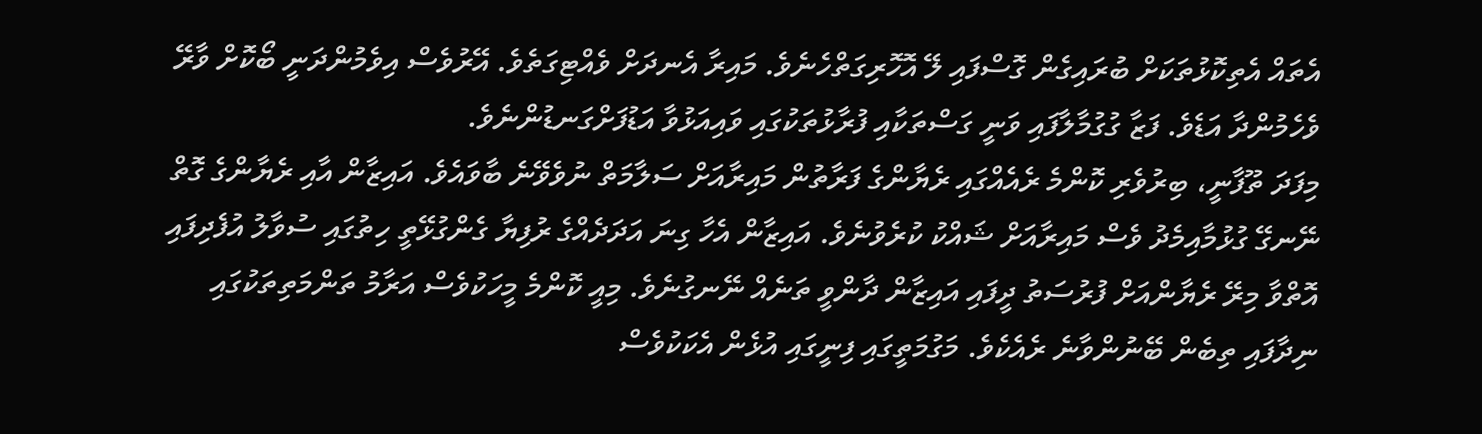އެތައް އެތިކޮޅުތަކަށް ބުރައިގެން ގޮސްފައި ލޭ އޮހޮރިގަތްހެނެވެ. މައިރާ އެނދަށް ވެއްޓިގަތެވެ. އޭރުވެސް އިވެމުންދަނީ ބޯކޮށް ވާރޭ ވެހެމުންދާ އަޑެވެ. ފަޒާ ގުގުމާލާފައި ވަނީ ގަސްތަކާއި ފުރާޅުތަކުގައި ވައިއަޅުވާ އަޑުފަށްގަނޑުންނެވެ.
މިފަދަ ތޫފާނީ، ބިރުވެރި ކޮންމެ ރެއެއްގައި ރެޔާންގެ ފަރާތުން މައިރާއަށް ސަލާމަތް ނުވެވޭނެ ބާވައެވެ. އައިޒާން އާއި ރެޔާންގެ ގޮތް ނޭނގޭ ގުޅުމާއިމެދު ވެސް މައިރާއަށް ޝައްކު ކުރެވުނެވެ. އައިޒާން އެހާ ގިނަ އަދަދެއްގެ ރުފިޔާ ގެންގުޅޭތީ ހިތުގައި ސުވާލު އުފެދިފައި އޮތްވާ މިރޭ ރެޔާންއަށް ފުރުސަތު ދީފައި އައިޒާން ދާންވީ ތަނެއް ނޭނގުނެވެ. މިއީ ކޮންމެ މީހަކުވެސް އަރާމު ތަންމަތިތަކުގައި ނިދާފައި ތިބެން ބޭނުންވާނެ ރެއެކެވެ. މަގުމަތީގައި ފިނީގައި އުޅެން އެކަކުވެސް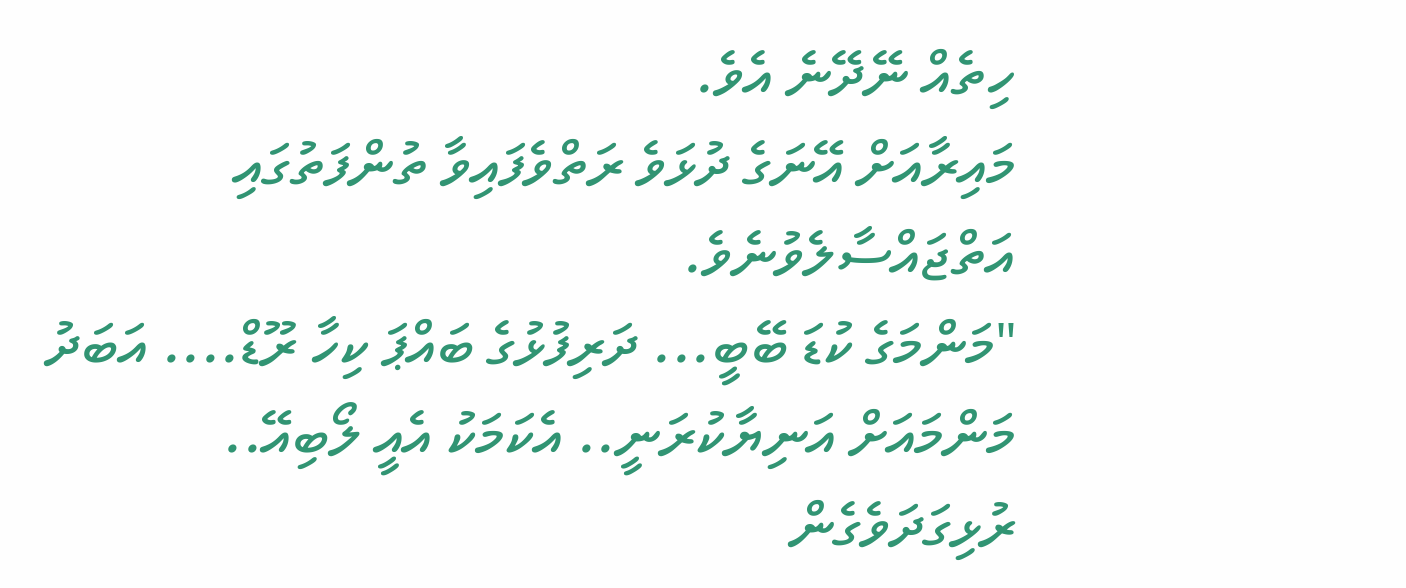ހިތެއް ނޭދޭނެ އެވެ.
މައިރާއަށް އޭނަގެ ދުޅަވެ ރަތްވެފައިވާ ތުންފަތުގައި އަތްޖައްސާލެވުނެވެ.
"މަންމަގެ ކުޑަ ބޭބީ... ދަރިފުޅުގެ ބައްޕަ ކިހާ ރޫޑް.... އަބަދު މަންމައަށް އަނިޔާކުރަނީ.. އެކަމަކު އެއީ ލޯބިއޭ.. ރުޅިގަދަވެގެން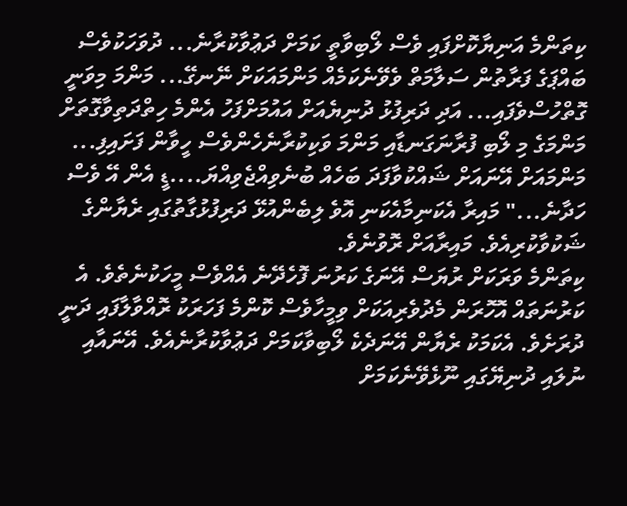ކިތަންމެ އަނިޔާކޮށްފައި ވެސް ލޯބިވާތީ ކަމަށް ދަޢުވާކުރާނެ... ދުވަހަކުވެސް ބައްޕަގެ ފަރާތުން ސަލާމަތް ވެވޭނެކަމެއް މަންމައަކަށް ނޭނގޭ... މަންމަ މިވަނީ ގޮތްހުސްވެފައި... އަދި ދަރިފުޅު ދުނިޔެއަށް އައުމަށްފަހު އެންމެ ހިތްދަތިވާގޮތަށް މަންމަގެ މި ލޯބި ފުރާނަގަނޑާއި މަންމަ ވަކިކުރާނެހެންވެސް ހީވާން ފަށައިފި... މަންމައަށް އޭނައަށް ޝައްކުވާފަދަ ބަހެއް ބުނެވިއްޖެވިއްޔަ....ޑީ އެން އޭ ވެސް ހަދާނެ..." މައިރާ އެކަނިމާއެކަނި އޮވެ ލިބެންއުޅޭ ދަރިފުޅުގާތުގައި ރެޔާންގެ ޝަކުވާކުރިއެވެ. މައިރާއަށް ރޮވުނެވެ.
ކިތަންމެ ވަރަކަށް ރުޔަސް އޭނަގެ ކަރުނަ ފޮހެދޭނެ އެއްވެސް މީހަކުނެތެވެ. އެ ކަރުނަތައް އޮހޮރަން މެދުވެރިއަކަށް ވިމީހާވެސް ކޮންމެ ފަހަރަކު ރޮއްވާލާފައި ދަނީ ދުރަށެވެ. އެކަމަކު ރެޔާން އޭނަދެކެ ލޯބިވާކަމަށް ދަޢުވާކުރާނެއެވެ. އޭނައާއި ނުލައި ދުނިޔޭގައި ނޫޅެވޭނެކަމަށް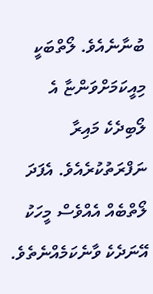ބުނާނެއެވެ. ލޯތްބަކީ މިއީކަމަށްވަންޏާ އެ ލޯބިދެކެ މައިރާ ނަފްރަތުކުރެއެވެ. އެފަދަ ލޯތްބެއް އެއްވެސް މީހަކު އޭނަދެކެ ވާނެކަމެއްނެތެވެ.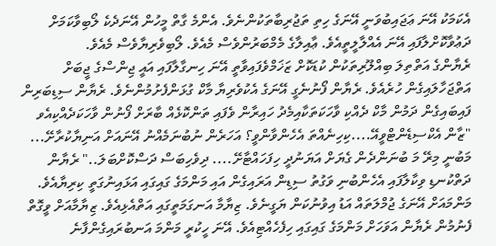އެކަމަކު އޭނަ ޢަޖައިބުވަނީ އޭނަގެ ހިތި ތަޖުރިބާތަކުންނެވެ. އެންމެ ގާތް މީހުން އޭނަދެކެ ލޯބިވާކަމަށް ދަޢުވާކޮށްލާފައި އޭނަ އެއްލާލީތީއެވެ. ޢާއިލާގެ މެމްބަރުންވެސް މެއެވެ. ލޯބިވެރިޔާވެސް މެއެވެ.
ރެޔާންގެ އަތްތިލަ ބިއްލޫރިތަކުން ކުޑަކޮށް ޒަޚަމްވެފައިވާތީ އޭނަ ހިނގާލާފައި އައީ ޖިންސްގެ ޖީބަށް އަތްޖަހާލައިގެން ހުރެއެވެ. ރެޔާން ފޯނުނެގީ އޭނަގެ އެކުވެރިޔާ މާކް ގުޅަންފެށުމުންނެވެ. ރެޔާން ސިޑިބަރިން ފައިބައިގެން ދަމުން މާކް ދެއްކި ވާހަކަތަކާއިމެދު ހައިރާން ވެފައި ތަންކޮޅެއް ބާރަށް ފޯނުން ވާހަކަދެއްކިއެވ
"ޒާން އެކްސިޑެންޓްވީއޭ....ކިހިނެއްތަ އެހެންވާންވީ؟ އަހަރެން ނުބުނަމެއްނު އޭނައަށް އަނިޔާކުރާށޭ... މަބުނީ މިރޭ މަ ބުނަންދެން ގެޔަށް އަޔަނުދީ ހިފަހައްޓާށޭ.... ދިވެހިބަސް ދަސްކޮށްބަލަ.." ރެޔާން ދަތްކުނޑި ވިކާލާފައި އެހެންބުނި ވަގުތު ސިޑިން އަރައިގެން އައި މަންމަގެ ގައިގައި އަޅައިނުގަތީ ކިރިޔާއެވެ. މަންމައަށް އޭނަގެ ޖުމްލަތައް އަޑު އިވުނުކަން ޔަގީނެވެ. ޒިޔާމާ އަނގަމަތީގައި އަތްއެޅިއެވެ. ޒިޔާމާއަށް ވީގޮތް ފެނުމުން ރެޔާން އަވަހަށް މަންމަގެ ގައިގައި ހިފެހެއްޓިއެވެ. އޭނަ ހީކުރީ މަންމަ އަނބުރައިގެންފާނެ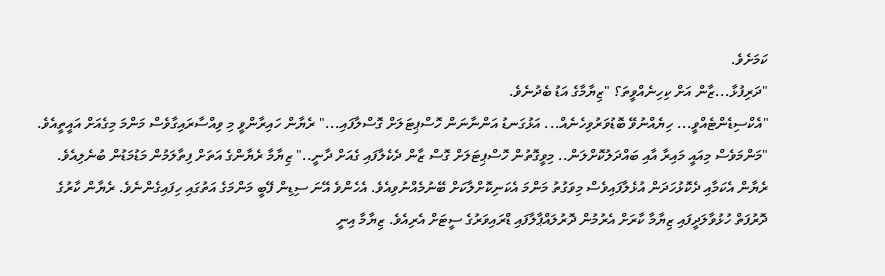ކަމަށެވެ.
"ދަރިފުޅާ...ޒާން އަށް ކިހިނެއްވީތަ؟ "ޒިޔާމާގެ އަޑު ބެދުނެވެ.
"އެކްސިޑެންޓެއްވީ... ހިޔެއްނުވޭ ބޮޑުވަރުވިހެނެއް... އަޅުގަނޑު އަންނާނަން ހޮސްޕިޓަލަށް ގޮސްލާފައި..." ރެޔާން ހައިރާންވީ މި ވިއްސާރައިގާވެސް މަންމަ މިގެއަށް އައީތީއެވެ.
"މަންމަވެސް މިއައީ މައިރާ އާއި ބައްދަލުކޮށްލަން.. މިވީގޮތުން ހޮސްޕިޓަލަށް ގޮސް ޒާން ދެކެލާފައި ގެއަށް ދާނީ.." ޒިޔާމާ ރެޔާންގެ އަތަށް ފިތާލަމުން މަޑުމަޑުން ބުނެލިއެވެ. ރެޔާން އެކަމާއި ދެކޮޅުހަދަން އުޅެލާފައިވެސް މިވަގުތު މަންމަ އެކަނިކޮށްލާކަށް ބޭނުމެއްނުވިއެވެ. އެހެންވެ އޭނަ ސިޑިން ފޭބީ މަންމަގެ އަތުގައި ހިފައިގެންނެވެ. ރެޔާން ކާރުގެ ދޮރުފަތް ހުޅުވާލަދީފައި ޒިޔާމާ ކާރަށް އެރުމުން ދޮރުލައްޕާލާފައި ޑްރައިވަރުގެ ސީޓަށް އެރިއެވެ. ޒިޔާމާ އިނީ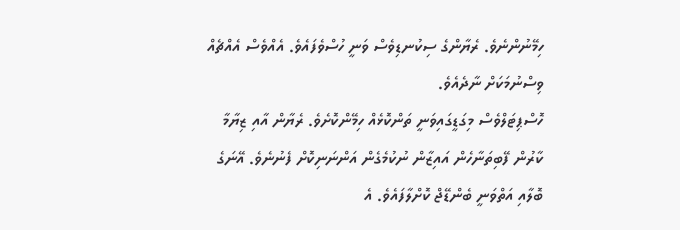ހިމޭނުންނެވެ. ރެޔާންގެ ސިކުނޑިވެސް ވަނީ ހުސްވެފައެވެ. އެއްވެސް އެއްޗެއް ވިސްނުމަކަށް ނާދެއެވެ.
ހޮސްޕިޓަލްވެސް މިގަޑީގައިވަނީ ތަންކޮޅެއް ހިމޭންކޮށެވެ. ރެޔާން އާއި ޒިޔާމާ ކާރުން ފޭބިތަނާހެން އައިޒާން ނުކުމެގެން އަންނަނިކޮށް ފެނުނެވެ. އޭނަގެ ބޮލާއި އަތްވަނީ ބެންޑޭޖް ކޮށްލާފައެވެ. އެ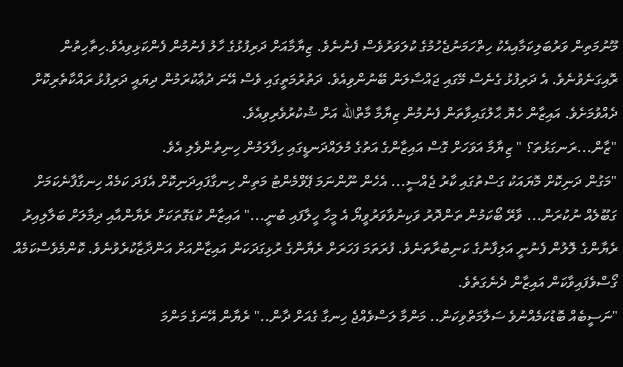މޫނުމަތިން ވަރުބަލިކަމާއިއެކު ހިތްހަމަނުޖެހުމުގެ ކުލަވަރުވެސް ފެނުނެވެ. ޒިޔާމާއަށް ދަރިފުޅުގެ ހާލު ފެނުމުން ފެންކަޅިވިއެވެ.ހިތާހިތުން ރޮއިގަނެވުނެވެ. އެ ދަރިފުޅު ގެނެސް މޭގައި ޖައްސާލަން ބޭނުންވިއެވެ. ދަތުރުމަތީގައި ވެސް އޭނަ ދުޢާކުރަމުން ދިޔައީ ދަރިފުޅު ރައްކާތެރިކޮށް ދެއްވުމަށެވެ. އައިޒާން ހެޔޮ ޙާލުގައިވާތަން ފެނުމުން ޒިޔާމާ މާތްالله އަށް ޝުކުރުވެރިވިއެވެ.
"ޒާން...ރަނގަޅުތަ؟ " ޒިޔާމާ އަވަހަށް ގޮސް އައިޒާންގެ އަތުގެ މުލައްދަނޑީގައި ހިފާލަމުން ހިނިތުންވެލި އެވެ.
"މަގުން ދަނިކޮށް މޮޔައަކު ގަސްތުގައި ކާރު ޖެއްސީ... އެހެން ނޫންނަމަ ޕޭވްމެންޓު މަތިން ހިނގާފައިދަނިކޮށް އެފަދަ ކަމެއް ހިނގާފާނެކަމަށް ގަބޫލެއް ނުކުރަން... ވާރޭ ބޯކަމުން ތަންދޮރު ވަކިނުވާވަރުވީޔޯ އެ މީހާ ހީލާފައި ބުނީ..." އައިޒާން ކުޑަގޮތަކަށް ރެޔާންއާއި ދިމާލަށް ބަލާލިއިރު ރެޔާންގެ ލޮލުން ފެނުނީ އަލިފާނުގެ ކަނިބުރާތަނެވެ. ފުރަތަމަ ފަހަރަށް ރެޔާންގެ ރުޅިގަދަކަން އައިޒާންއަށް އަންދާޒާކުރެވުނެވެ. ކޮންމެވެސްކަމެއް ގޯސްވެފައިވާކަން އައިޒާން ދެނެގަތެވެ.
"ނަސީބެއް ބޮޑުކަމެއްނުވެ ސަލާމަތްވިކަން.. މަންމާ ލަސްވެއްޖެ ހިނގާ ގެއަށް ދާން.." ރެޔާން އޭނަގެ މަންމަ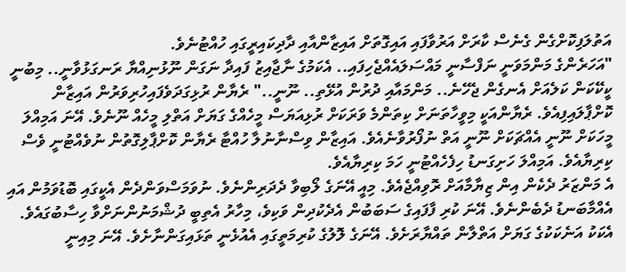އަތުލަފިކޮށްގެން ގެނެސް ކާރަށް އަރުވާފައި އައިގޮތަށް އައިޒާންއާއި ދާދިކައިރީގައި ހުއްޓުނެވެ.
"އަހަރެންގެ މަންމަވަނީ ނަފްސާނީ މައްސަލައެއްޖެހިފައި.. އެކަމުގެ ނާޖާއިޒު ފައިދާ ނަގަން ނޫޅުނިއްޔާ ރަނގަޅުވާނީ.. މިބުނީ ކީކޭކަން ކަލެއަށް އެނގެން ޖެހޭނެ.. މަންމައާއި ދުރުން އުޅޭތި.. ނޫނީ.." ރެޔާން ރުޅިގަދަވެފައިހުރިވަރުން އައިޒާން ކޮށްޕާލައިފިއެވެ. ރެޔާންއަކީ މިވީހާތަނަށް ކިތަންމެ ވަރަކަށް ރުޅިއަޔަސް މީހެއްގެ ގަޔަށް އަތްލި މީހެއް ނޫނެވެ. އޭނަ އަމިއްލަ މީހަކަށް ނޫނީ އެއްޗަކަށް ނޫނީ އަތް ނުފޯރުވާނެއެވެ. އައިޒާން ވިސްނާނުލާ ހުއްޓާ ރެޔާން ކޮށްޕާލިގޮތުން ނުވެއްޓުނީ ވެސް ކިރިޔާއެވެ. އަމިއްލަ ހަށިގަނޑު ހިފެހެއްޓުނީ ހަމަ ކިރިޔާއެވެ.
އެ މަންޒަރު ދެކެން އިން ޒިޔާމާއަށް ރޮވިއްޖެއެވެ. މިއީ އޭނަގެ ލޯބިވާ ދެދަރިންނެވެ. ނުވަމަސްވަންދެން އެކީގައި ބޮޑުވަމުން އައި އެއްމާބަނޑު ދެބެންނެވެ. އޭނަ ކުރި ފާފައިގެ ސަބަބުން އެދެކުދިން ވަކިވެ، މިހާރު އެތިބީ ދުޝްމަނުންނަށްވާ ހިސާބުގައެވެ. އެކަކު އަނެކަކުގެ ގަޔަށް އަތްލާން ތައްޔާރަށެވެ. އޭނަގެ ލޮލުގެ ކުރިމަތީގައި އެއުޅެނީ ތަޅައިގަންނާށެވެ. އޭނަ މިއިނީ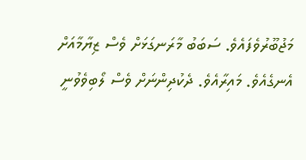މަޖުބޫރުވެފައެވެ. ސަބަބު މާރަނގަޅަށް ވެސް ޒިޔާމާއަށް އެނގެއެވެ. މައިރާއެވެ. ދެކުދިންނަށް ވެސް ލޯބިވެވުނީ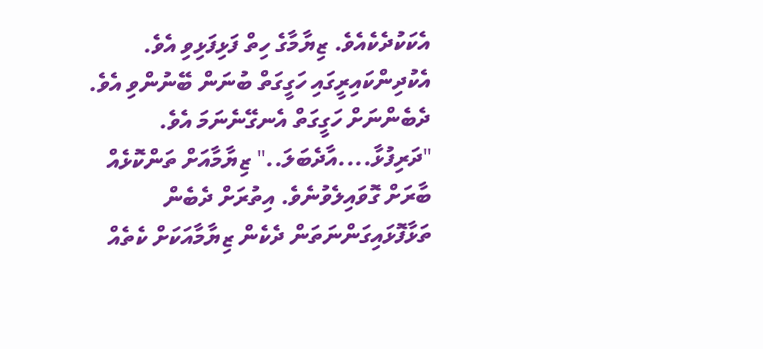އެކަކުދެކެއެވެ. ޒިޔާމާގެ ހިތް ފަޅިފަޅިވި އެވެ. އެކުދިންކައިރީގައި ހަގީގަތް ބުނަން ބޭނުންވި އެވެ. ދެބެންނަށް ހަގީގަތް އެނގޭނެނަމަ އެވެ.
"ދަރިފުޅާ....އާދެބަލަ.." ޒިޔާމާއަށް ތަންކޮޅެއް ބާރަށް ގޮވައިލެވުނެވެ. އިތުރަށް ދެބެން ތަޅާފޮޅައިގަންނަތަން ދެކެން ޒިޔާމާއަކަށް ކެތެއް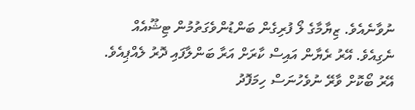ނުވާނެއެވެ. ޒިޔާމާގެ ލޯ ފުރިގެން ބަންޑުންވެގަތުމުން ޓިޝޫއެއް ނެގިއެވެ. އޭރު ރެޔާން އައިސް ކާރަށް އަރާ ބަންލާފައި ދޮރު ލެއްޕިއެވެ. އޭރު ބޯކޮށް ވާރޭ ނުވެހުނަސް ހިމަފޮދު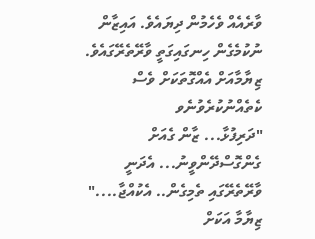ވާރެއެއް ވެހެމުން ދިޔައެވެ. އައިޒާން ނުކުމެގެން ހިނގައިގަތީ ވާރޭތެރޭގައެވެ. ޒިޔާމާއަށް އެއްގޮތަކަށް ވެސް ކެތެއްނުކުރެވުނެވ
"ދަރިފުޅާ... ޒާން ގެއަށް ގެންގޮސްދޭންވީނު... އެދަނީ ވާރޭތެރޭގައި ތެމިގެން.. އެކުއްޖާ...." ޒިޔާމާ އަކަށް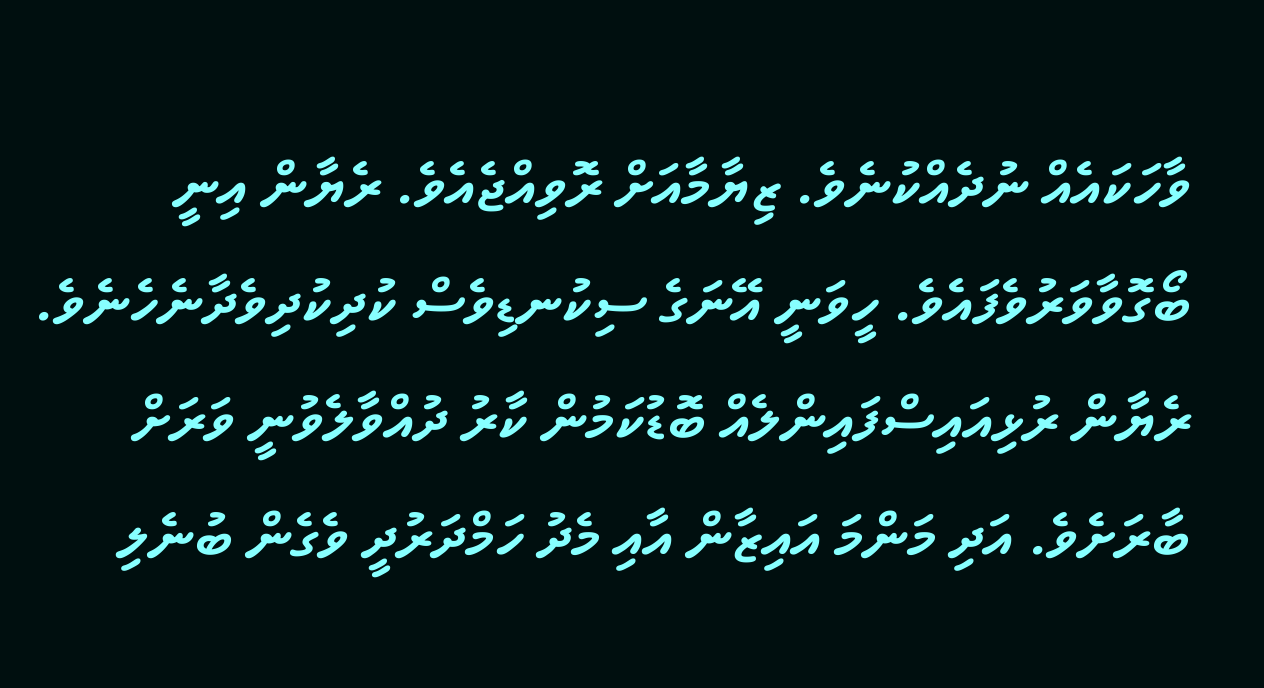ވާހަކައެއް ނުދެއްކުނެވެ. ޒިޔާމާއަށް ރޮވިއްޖެއެވެ. ރެޔާން އިނީ ބޯގޮވާވަރުވެފައެވެ. ހީވަނީ އޭނަގެ ސިކުނޑިވެސް ކުދިކުދިވެދާނެހެނެވެ. ރެޔާން ރުޅިއައިސްފައިންލެއް ބޮޑުކަމުން ކާރު ދުއްވާލެވުނީ ވަރަށް ބާރަށެވެ. އަދި މަންމަ އައިޒާން އާއި މެދު ހަމްދަރުދީ ވެގެން ބުނެލި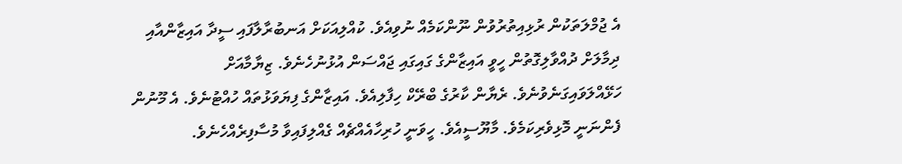އެ ޖުމްލަތަކުން ރުޅިއިތުރުވުން ނޫންކަމެއް ނުވިއެވެ. ކުއްލިއަކަށް އަނބުރާލާފައި ސީދާ އައިޒާންއާއި ދިމާލަށް ދުއްވާލިގޮތުން ހީވީ އައިޒާންގެ ގައިގައި ޖައްސަން އުޅުނުހެނެވެ. ޒިޔާމާއަށް ހަޅޭއްލަވައިގަނެވުނެވެ. ރެޔާން ކާރުގެ ބްރޭކް ހިފާލިއެވެ. އައިޒާންގެ ފިޔަވަޅުތައް ހުއްޓުނެވެ. އެ މޫނުން ފެންނަނީ މޮޅިވެރިކަމެވެ. މާޔޫސީއެވެ. ހީވަނީ ހުރިހާއެއްޗެއް ގެއްލިފައިވާ މުސާފިރެއްހެނެވެ.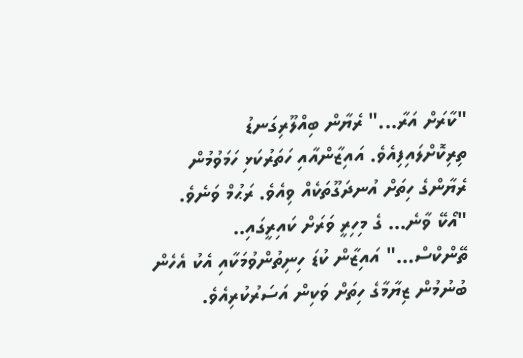"ކާރަށް އަރާ..." ރެޔާން ބިއްލޫރިގަނޑު ތިރިކޮށްލައިފިއެވެ. އައިޒާންއާއި ހަތަރުކަޅި ހަމަވުމުން ރެޔާންގެ ހިތަށް އުނދަގޫތަކެއް ވިއެވެ. ރަޙުމް ވަނެވެ.
"އޯކޭ ވާނެ... ގެ މިހިރީ ވަރަށް ކައިރީގައި.. ތޭންކްސް..." އައިޒާން ކުޑަ ހިނިތުންވުމަކާއި އެކު އެހެން ބުނުމުން ޒިޔާމާގެ ހިތަށް ވަކިން އަސަރުކުރިއެވެ.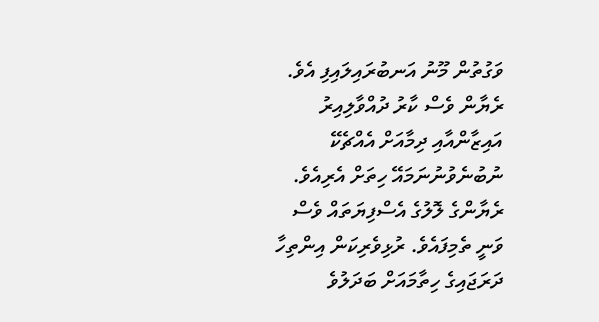ވަގުތުން މޫނު އަނބުރައިލައިފި އެވެ. ރެޔާން ވެސް ކާރު ދުއްވާލިއިރު އައިޒާންއާއި ދިމާއަށް އެއްޗެކޭ ނުބުނެވުނުނަމައޭ ހިތަށް އެރިއެވެ. ރެޔާންގެ ލޮލުގެ އެސްފިޔަތައް ވެސް ވަނީ ތެމިފައެވެ. ރުޅިވެރިކަން އިންތިހާ ދަރަޖައިގެ ހިތާމައަށް ބަދަލުވެ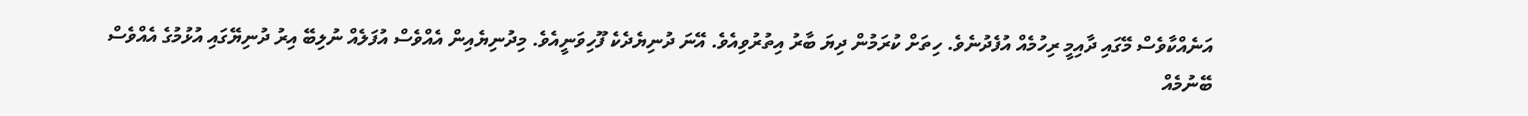އަނެއްކާވެސް މޭގައި ދާއިމީ ރިހުމެއް އުފެދުނެވެ. ހިތަށް ކުރަމުން ދިޔަ ބާރު އިތުރުވިއެވެ. އޭނަ ދުނިޔެދެކެ ފޫހިވަނީއެވެ. މިދުނިޔެއިން އެއްވެސް އުފަލެއް ނުލިބޭ އިރު ދުނިޔޭގައި އުޅުމުގެ އެއްވެސް ބޭނުމެއް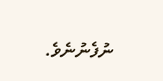ނުފެނުނެވެ.